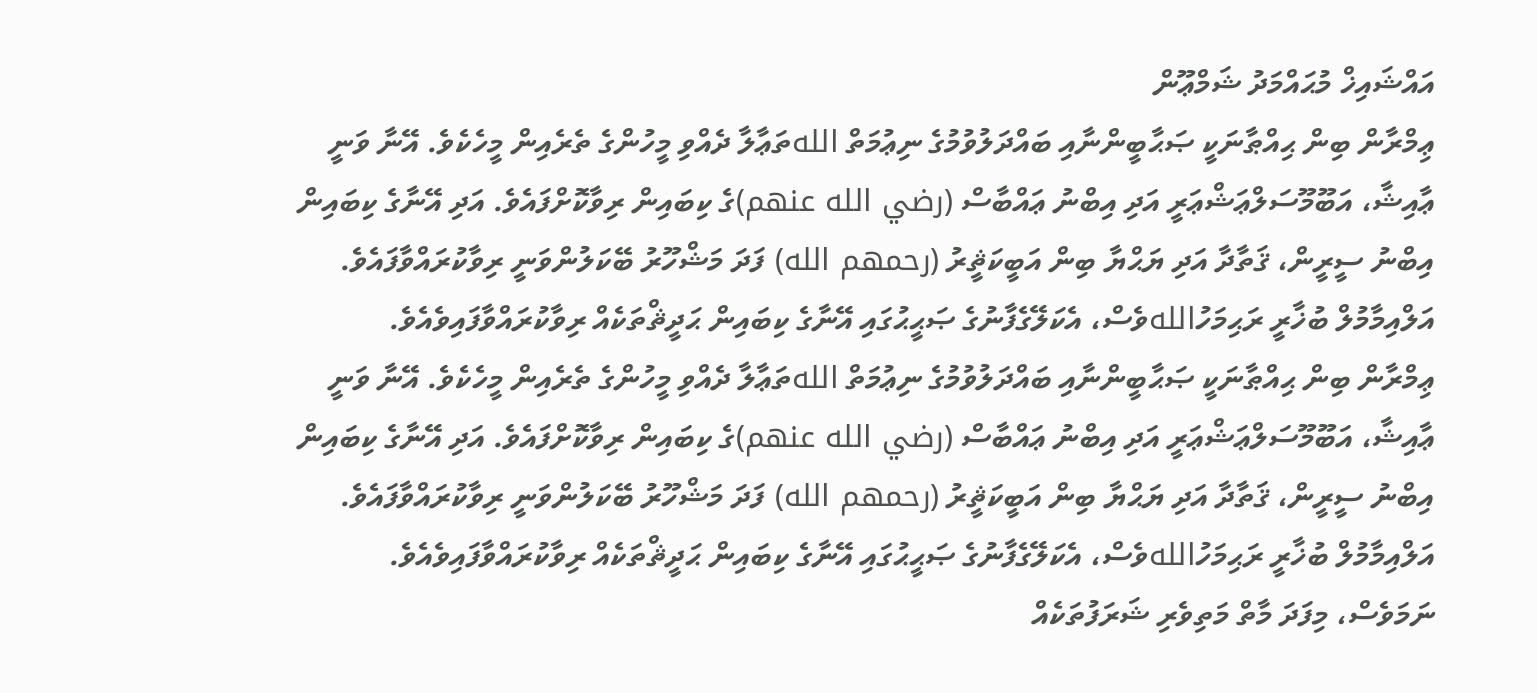އައްޝައިޚް މުޙައްމަދު ޝަމްޢޫން
ޢިމްރާން ބިން ޙިއްޠާނަކީ ޞަޙާބީންނާއި ބައްދަލުވުމުގެ ނިޢުމަތް اللهތަޢާލާ ދެއްވި މީހުންގެ ތެރެއިން މީހެކެވެ. އޭނާ ވަނީ ޢާއިޝާ، އަބޫމޫސަލްޢަޝްޢަރީ އަދި އިބްނު ޢައްބާސް (رضي الله عنهم)ގެ ކިބައިން ރިވާކޮށްފައެވެ. އަދި އޭނާގެ ކިބައިން އިބްނު ސީރީން، ޤަތާދާ އަދި ޔަޙްޔާ ބިން އަބީކަޘީރު (رحمهم الله) ފަދަ މަޝްހޫރު ބޭކަލުންވަނީ ރިވާކުރައްވާފައެވެ. އަލްއިމާމުލް ބުޚާރީ ރަޙިމަހުاللهވެސް، އެކަލޭގެފާނުގެ ޞަޙީޙުގައި އޭނާގެ ކިބައިން ޙަދީޘްތަކެއް ރިވާކުރައްވާފައިވެއެވެ.
ޢިމްރާން ބިން ޙިއްޠާނަކީ ޞަޙާބީންނާއި ބައްދަލުވުމުގެ ނިޢުމަތް اللهތަޢާލާ ދެއްވި މީހުންގެ ތެރެއިން މީހެކެވެ. އޭނާ ވަނީ ޢާއިޝާ، އަބޫމޫސަލްޢަޝްޢަރީ އަދި އިބްނު ޢައްބާސް (رضي الله عنهم)ގެ ކިބައިން ރިވާކޮށްފައެވެ. އަދި އޭނާގެ ކިބައިން އިބްނު ސީރީން، ޤަތާދާ އަދި ޔަޙްޔާ ބިން އަބީކަޘީރު (رحمهم الله) ފަދަ މަޝްހޫރު ބޭކަލުންވަނީ ރިވާކުރައްވާފައެވެ. އަލްއިމާމުލް ބުޚާރީ ރަޙިމަހުاللهވެސް، އެކަލޭގެފާނުގެ ޞަޙީޙުގައި އޭނާގެ ކިބައިން ޙަދީޘްތަކެއް ރިވާކުރައްވާފައިވެއެވެ.
ނަމަވެސް، މިފަދަ މާތް މަތިވެރި ޝަރަފުތަކެއް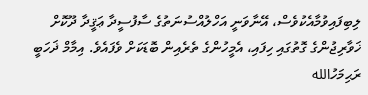ލިބިފައިވުމާއެކުވެސް، އޭނާވަނީ އަހްލުއްސުނަތުގެ ސާފުސީދާ ޢަޤީދާ ދޫކޮށް ޚަވާރިޖުންގެ ގޮތުގައި ހިފައި، އެމީހުންގެ ތެރެއިން ބޮޑަކަށް ވެފައެވެ. އިމާމް ޛަހަބީ ރަޙިމަހުالله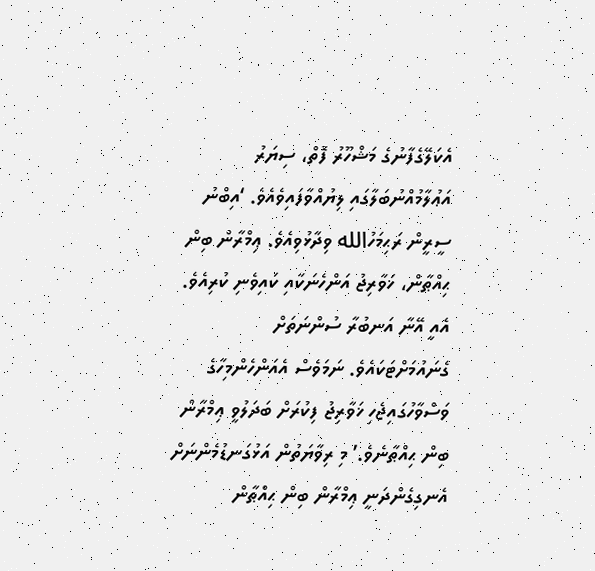އެކަލޭގެފާނުގެ މަޝްހޫރު ފޮތް، ސިޔަރު އަޢުލާމުއްނުބަލާގައި ލިޔުއްވާފައިވެއެވެ. ‘އިބްނު ސީރީން ރަޙިމަހުالله ވިދާޅުވިއެވެ. ޢިމްރާން ބިން ޙިއްޠާން، ޚަވާރިޖު އަންހެނަކާއި ކައިވެނި ކުރިއެވެ. އެއީ އޭނާ އަނބުރާ ސުންނަތަށް ގެނައުމަށްޓަކައެވެ. ނަމަވެސް އެއަންހެންމިހާގެ ވަސްވާހުގައިޖެހި ޚަވާރިޖު ފިކުރަށް ބަދަލުވީ ޢިމްރާން ބިން ޙިއްޠާނެވެ.’ މި ރިވާޔަތުން އަޅުގަނޑުމެންނަށް އެނގިގެންދަނީ ޢިމްރާން ބިން ޙިއްޠާން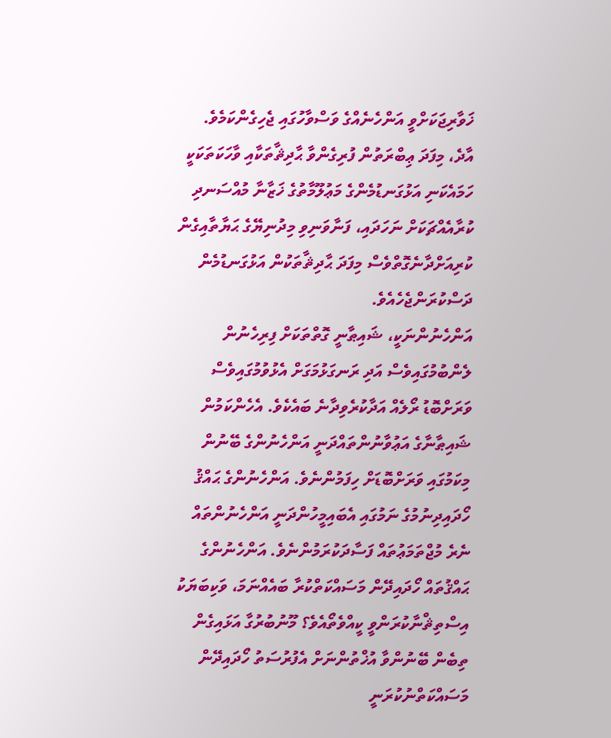ޚަވާރިޖަކަށްވީ އަންހެނެއްގެ ވަސްވާހުގައި ޖެހިގެންކަމެވެ.
އާދެ، މިފަދަ ޢިބްރަތުން ފުރިގެންވާ ޙާދިޘާތަކާއި ވާހަކަތަކަކީ ހަމައެކަނި އަޅުގަނޑުމެންގެ މަޢުލޫމާތުގެ ޚަޒާނާ މުއްސަނދި ކުރާއެއްޗަކަށް ނަހަދައި، ފަނާވަނިވި މިދުނިޔޭގެ ޙަޔާތާއިގެން ކުރިއަށްދާނެގޮތްވެސް މިފަދަ ޙާދިޘާތަކުން އަޅުގަނޑުމެން ދަސްކުރަންޖެހެއެވެ.
އަންހެނުންނަކީ، ޝައިޠާނީ ގޮތްތަކަށް ފިރިހެނުން ލެންބުމުގައިވެސް އަދި ރަނގަޅުމަގަށް އެޅުވުމުގައިވެސް ވަރަށްބޮޑު ރޯލެއް އަދާކުރެވިދާނެ ބައެކެވެ. އެހެންކަމުން ޝައިޠާނާގެ އަޢުވާނުންތައްދަނީ އަންހެނުންގެ ބޭނުން މިކަމުގައި ވަރަށްބޮޑަށް ހިފަމުންނެވެ. އަންހެނުންގެ ޙައްޤު ހޯދައިދިނުމުގެ ނަމުގައި އެބައިމީހުންދަނީ އަންހެނުންތައް ނެރެ މުޖްތަމަޢުތައް ފަސާދަކުރަމުންނެވެ. އަންހެނުންގެ ޙައްޤުތައް ހޯދައިދޭން މަސައްކަތްކުރާ ބައެއްނަމަ، ވަކިބަޔަކު އިސްތިޘްނާކުރަންވީ ކީއްވެތޯއެވެ؟ މޫނުބުރުގާ އަޅައިގެން ތިބެން ބޭނުންވާ އުޚްތުންނަށް އެފުރުސަތު ހޯދައިދޭން މަސައްކަތްނުކުރަނީ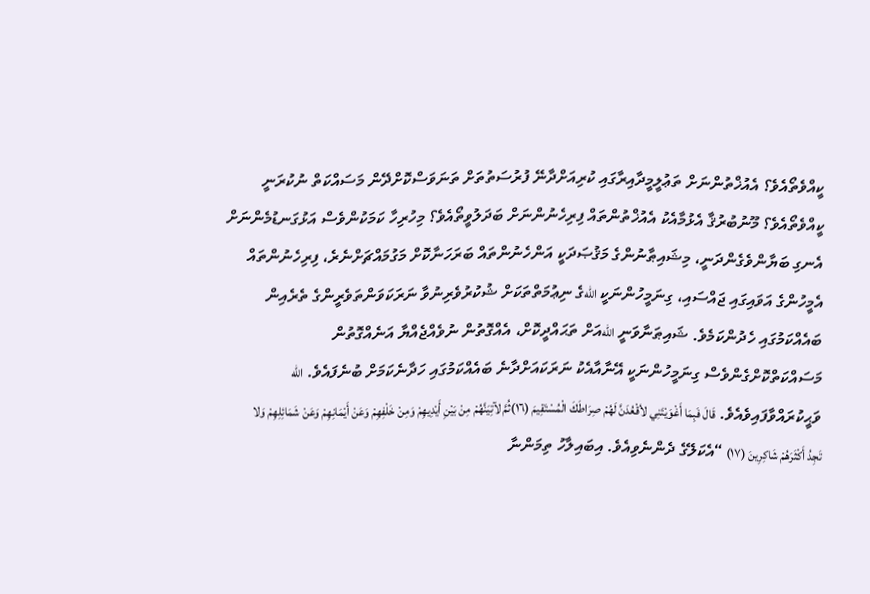ކީއްވެތޯއެވެ؟ އެއުޚްތުންނަށް ތަޢުލީމީދާއިރާގައި ކުރިއަށްދާނޭ ފުރުސަތުތަށް ތަނަވަސްކޮށްދޭން މަސައްކަތް ނުކުރަނީ ކީއްވެތޯއެވެ؟ މޫނުބުރުޤާ އެޅުމާއެކު އެއުޚްތުންތައް ފިރިހެނުންނަށް ބަދަލުވީތޯއެވެ؟ މިހުރިހާ ކަމަކުންވެސް އަޅުގަނޑުމެންނަށް އެނގި ބަޔާންވެގެންދަނީ، މިޝައިޠާނުންގެ މަޤުޞަދަކީ އަންހެނުންތައް ބަރަހަނާކޮށް މަގުމައްޗަށްނެރެ، ފިރިހެނުންތައް އެމީހުންގެ އަވައިގައި ޖައްސައި، ގިނަމީހުންނަކީ اللهގެ ނިޢުމަތްތަކަށް ޝުކުރުވެރިނުވާ ނަރަކަވަންތަވެރީންގެ ތެރެއިން ބައެއްކަމުގައި ހެދުންކަމެވެ. ޝައިޠަނާވަނީ اللهއަށް ތަޙައްދީކޮށް، އެއްގޮތުން ނުވެއްޖެއްޔާ އަނެއްގޮތުން މަސައްކަތްކޮށްގެންވެސް ގިނަމީހުންނަކީ އޭނާއާއެކު ނަރަކައަށްދާނެ ބައެއްކަމުގައި ހަދާނެކަމަށް ބުނެފައެވެ. الله ވަޙީކުރައްވާފައިވެއެވެ. قَالَ فَبِمَا أَغْوَيْتَنِي لأقْعُدَنَّ لَهُمْ صِرَاطَكَ الْمُسْتَقِيمَ (١٦)ثُمَّ لآتِيَنَّهُمْ مِنْ بَيْنِ أَيْدِيهِمْ وَمِنْ خَلْفِهِمْ وَعَنْ أَيْمَانِهِمْ وَعَنْ شَمَائِلِهِمْ وَلا تَجِدُ أَكْثَرَهُمْ شَاكِرِينَ (١٧) “އެކަލޭގެ ދެންނެވިއެވެ. އިބައިލާހު ތިމަންނާ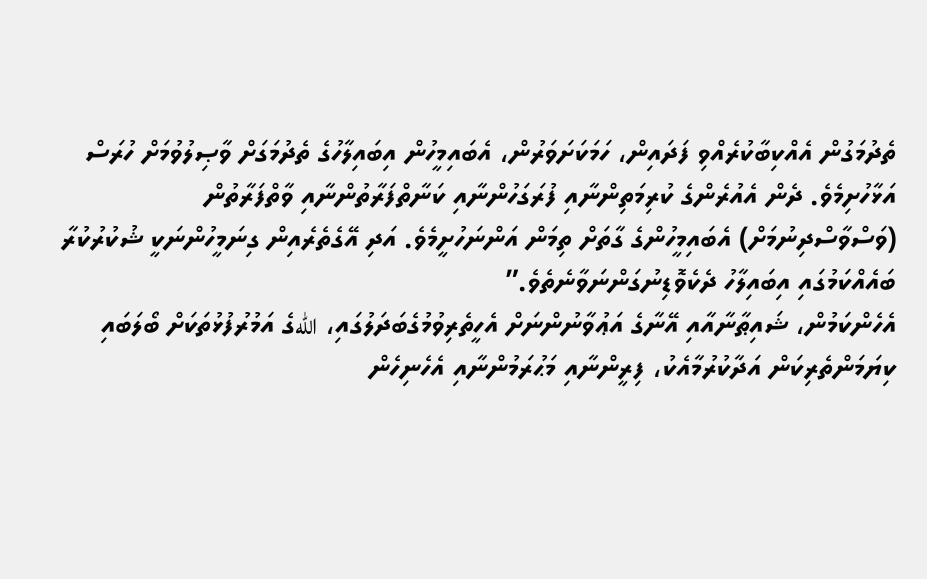ތެދުމަގުން އެއްކިބާކުރެއްވި ފަދައިން، ހަމަކަށަވަރުން، އެބައިމީހުން އިބައިލާހުގެ ތެދުމަގަށް ވާޞިލުވުމަށް ހުރަސް އަޅާހުށިމެވެ. ދެން އެއުރެންގެ ކުރިމަތިންނާއި ފުރަގަހުންނާއި ކަނާތްފަރާތުންނާއި ވާތްފަރާތުން (ވަސްވާސްދިނުމަށް) އެބައިމީހުންގެ ގާތަށް ތިމަން އަންނަހުށީމެވެ. އަދި އޭގެތެރެއިން ގިނަމީހުންނަކީ ޝުކުރުކުރާ ބައެއްކަމުގައި އިބައިލާހު ދެކެވޮޑިނުގަންނަވާނެތެވެ.”
އެހެންކަމުން، ޝައިޠާނާއާއި އޭނާގެ އަޢުވާނުންނަށް އެހީތެރިވުމުގެބަދަލުގައި، اللهގެ އަމުރުފުޅުތަކަށް ބޯލަބައި ކިޔަމަންތެރިކަން އަދާކުރުމާއެކު، ފިރީންނާއި މަޙުރަމުންނާއި އެހެނިހެން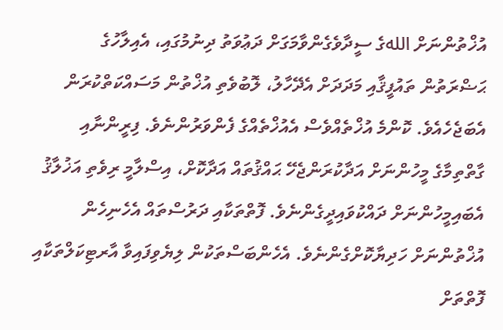އުޚްތުންނަށް اللهގެ ސީދާވެގެންވާމަގަށް ދަޢުވަތު ދިނުމުގައި، އެއިލާހުގެ ޙަޟްރަތުން ތައުފީޤާއި މަދަދަށް އެދޭހާލު، ލޮބުވެތި އުޚްތުން މަސައްކަތްކުރަން އެބަޖެހެއެވެ. ކޮންމެ އުޚްތެއްވެސް އެއުޚްތެއްގެ ފެންވަރުންނެވެ. ފިރީންނާއި ގާތްތިމާގެ މީހުންނަށް އަދާކުރަންޖެހޭ ޙައްޤުތައް އަދާކޮށް، އިސްލާމީ ރިވެތި އަޚުލާޤު އެބައިމީހުންނަށް ދައްކުވައިދީގެންނެވެ. ފޮތްތަކާއި ދަރުސްތައް އެހެނިހެން އުޚްތުންނަށް ހަދިޔާކޮށްގެންނެވެ. އެހެންބަސްތަކުން ލިޔެވިފައިވާ އާރޓިކަލްތަކާއި ފޮތްތަށް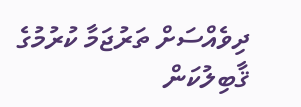ދިވެއްސަށް ތަރުޖަމާ ކުރުމުގެ ޤާބިލުކަން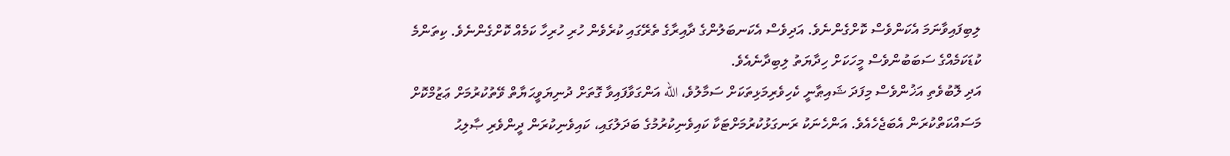ލިބިފައިވާނަމަ އެކަންވެސް ކޮށްގެންނެވެ. އަދިވެސް އެކަނބަލުންގެ ދާއިރާގެ ތެރޭގައި ކުރެވެން ހުރި ހުރިހާ ކަމެއް ކޮށްގެންނެވެ. ކިތަންމެ ކުޑަކަމެއްގެ ސަބަބުންވެސް މީހަކަށް ހިދާޔަތު ލިބިދާނެއެވެ.
އަދި ލޮބުވެތި އަޚުންވެސް މިފަދަ ޝައިޠާނީ ކެހިވެރިމަޅިތަކަށް ސަމާލުވެ، الله އަންގަވާފައިވާ ގޮތަށް ދުނިޔަވީޙަޔާތް ވޭތުކުރުމަށް ޢަޒުމްކޮށް މަސައްކަތްކުރަން އެބަޖެހެއެވެ. އަންހެނަކު ރަނގަޅުކުރުމަށްޓަކާ ކައިވެނިކުރުމުގެ ބަދަލުގައި، ކައިވެނިކުރަން ދީންވެރި ޞާލިޙު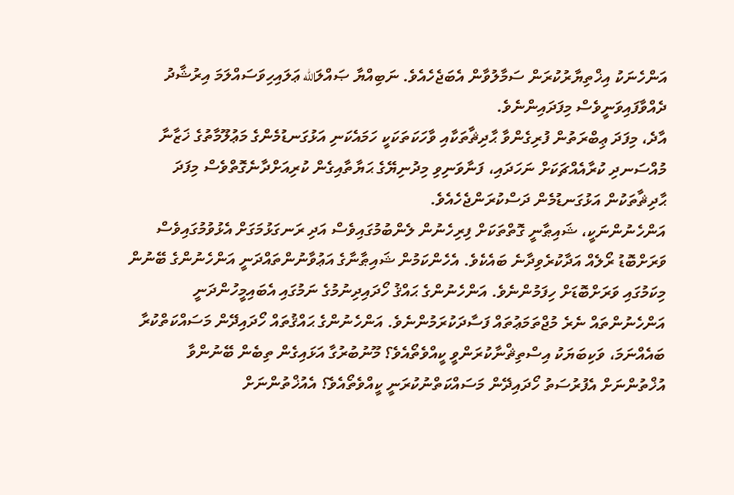އަންހެނަކު އިޚްތިޔާރުކުރަން ސަމާލުވާން އެބަޖެހެއެވެ. ނަބިއްޔާ ޞައްލަالله ޢަލައިހިވަސައްލަމަ އިރުޝާދު ދެއްވާފައިވަނީވެސް މިފަދައިންނެވެ.
އާދެ، މިފަދަ ޢިބްރަތުން ފުރިގެންވާ ޙާދިޘާތަކާއި ވާހަކަތަކަކީ ހަމައެކަނި އަޅުގަނޑުމެންގެ މަޢުލޫމާތުގެ ޚަޒާނާ މުއްސަނދި ކުރާއެއްޗަކަށް ނަހަދައި، ފަނާވަނިވި މިދުނިޔޭގެ ޙަޔާތާއިގެން ކުރިއަށްދާނެގޮތްވެސް މިފަދަ ޙާދިޘާތަކުން އަޅުގަނޑުމެން ދަސްކުރަންޖެހެއެވެ.
އަންހެނުންނަކީ، ޝައިޠާނީ ގޮތްތަކަށް ފިރިހެނުން ލެންބުމުގައިވެސް އަދި ރަނގަޅުމަގަށް އެޅުވުމުގައިވެސް ވަރަށްބޮޑު ރޯލެއް އަދާކުރެވިދާނެ ބައެކެވެ. އެހެންކަމުން ޝައިޠާނާގެ އަޢުވާނުންތައްދަނީ އަންހެނުންގެ ބޭނުން މިކަމުގައި ވަރަށްބޮޑަށް ހިފަމުންނެވެ. އަންހެނުންގެ ޙައްޤު ހޯދައިދިނުމުގެ ނަމުގައި އެބައިމީހުންދަނީ އަންހެނުންތައް ނެރެ މުޖްތަމަޢުތައް ފަސާދަކުރަމުންނެވެ. އަންހެނުންގެ ޙައްޤުތައް ހޯދައިދޭން މަސައްކަތްކުރާ ބައެއްނަމަ، ވަކިބަޔަކު އިސްތިޘްނާކުރަންވީ ކީއްވެތޯއެވެ؟ މޫނުބުރުގާ އަޅައިގެން ތިބެން ބޭނުންވާ އުޚްތުންނަށް އެފުރުސަތު ހޯދައިދޭން މަސައްކަތްނުކުރަނީ ކީއްވެތޯއެވެ؟ އެއުޚްތުންނަށް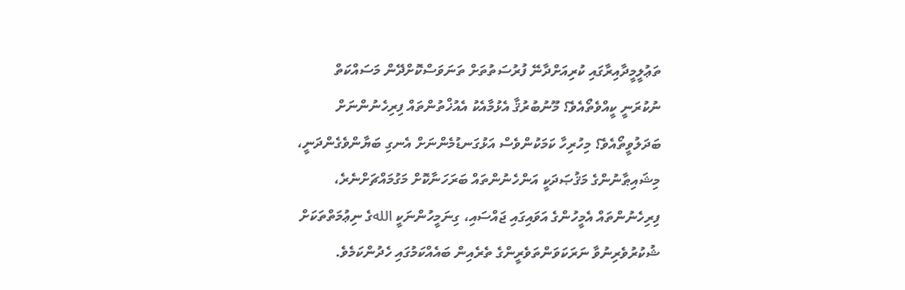ތަޢުލީމީދާއިރާގައި ކުރިއަށްދާނޭ ފުރުސަތުތަށް ތަނަވަސްކޮށްދޭން މަސައްކަތް ނުކުރަނީ ކީއްވެތޯއެވެ؟ މޫނުބުރުޤާ އެޅުމާއެކު އެއުޚްތުންތައް ފިރިހެނުންނަށް ބަދަލުވީތޯއެވެ؟ މިހުރިހާ ކަމަކުންވެސް އަޅުގަނޑުމެންނަށް އެނގި ބަޔާންވެގެންދަނީ، މިޝައިޠާނުންގެ މަޤުޞަދަކީ އަންހެނުންތައް ބަރަހަނާކޮށް މަގުމައްޗަށްނެރެ، ފިރިހެނުންތައް އެމީހުންގެ އަވައިގައި ޖައްސައި، ގިނަމީހުންނަކީ اللهގެ ނިޢުމަތްތަކަށް ޝުކުރުވެރިނުވާ ނަރަކަވަންތަވެރީންގެ ތެރެއިން ބައެއްކަމުގައި ހެދުންކަމެވެ.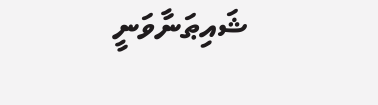ޝައިޠަނާވަނީ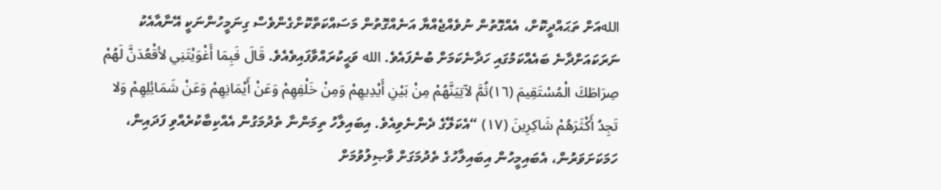اللهއަށް ތަޙައްދީކޮށް، އެއްގޮތުން ނުވެއްޖެއްޔާ އަނެއްގޮތުން މަސައްކަތްކޮށްގެންވެސް ގިނަމީހުންނަކީ އޭނާއާއެކު ނަރަކައަށްދާނެ ބައެއްކަމުގައި ހަދާނެކަމަށް ބުނެފައެވެ. الله ވަޙީކުރައްވާފައިވެއެވެ. قَالَ فَبِمَا أَغْوَيْتَنِي لأقْعُدَنَّ لَهُمْ صِرَاطَكَ الْمُسْتَقِيمَ (١٦)ثُمَّ لآتِيَنَّهُمْ مِنْ بَيْنِ أَيْدِيهِمْ وَمِنْ خَلْفِهِمْ وَعَنْ أَيْمَانِهِمْ وَعَنْ شَمَائِلِهِمْ وَلا تَجِدُ أَكْثَرَهُمْ شَاكِرِينَ (١٧) “އެކަލޭގެ ދެންނެވިއެވެ. އިބައިލާހު ތިމަންނާ ތެދުމަގުން އެއްކިބާކުރެއްވި ފަދައިން، ހަމަކަށަވަރުން، އެބައިމީހުން އިބައިލާހުގެ ތެދުމަގަށް ވާޞިލުވުމަށް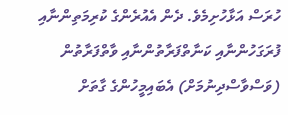ހުރަސް އަޅާހުށިމެވެ. ދެން އެއުރެންގެ ކުރިމަތިންނާއި ފުރަގަހުންނާއި ކަނާތްފަރާތުންނާއި ވާތްފަރާތުން (ވަސްވާސްދިނުމަށް) އެބައިމީހުންގެ ގާތަށް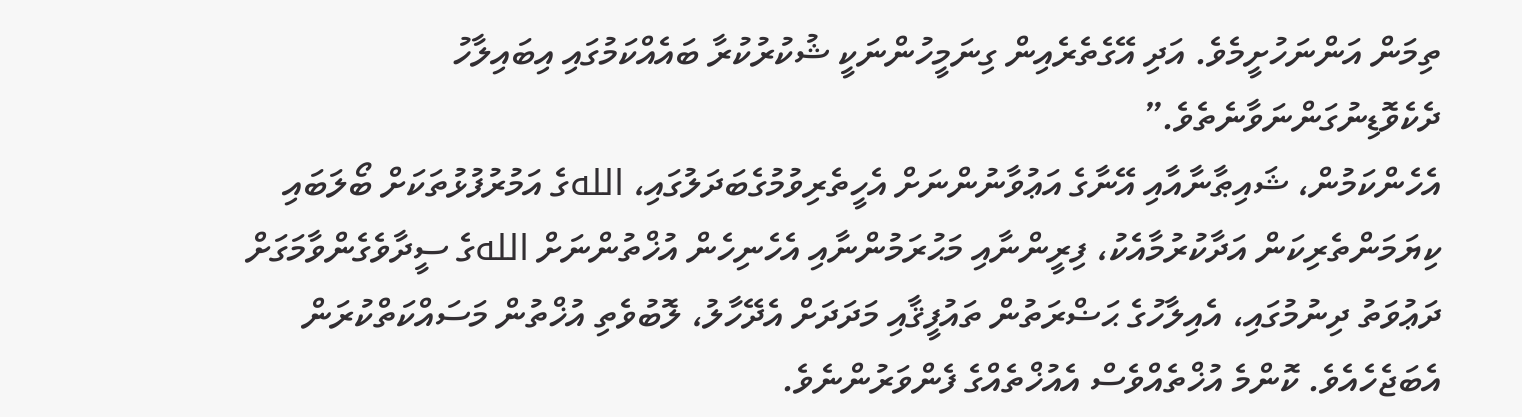ތިމަން އަންނަހުށީމެވެ. އަދި އޭގެތެރެއިން ގިނަމީހުންނަކީ ޝުކުރުކުރާ ބައެއްކަމުގައި އިބައިލާހު ދެކެވޮޑިނުގަންނަވާނެތެވެ.”
އެހެންކަމުން، ޝައިޠާނާއާއި އޭނާގެ އަޢުވާނުންނަށް އެހީތެރިވުމުގެބަދަލުގައި، اللهގެ އަމުރުފުޅުތަކަށް ބޯލަބައި ކިޔަމަންތެރިކަން އަދާކުރުމާއެކު، ފިރީންނާއި މަޙުރަމުންނާއި އެހެނިހެން އުޚްތުންނަށް اللهގެ ސީދާވެގެންވާމަގަށް ދަޢުވަތު ދިނުމުގައި، އެއިލާހުގެ ޙަޟްރަތުން ތައުފީޤާއި މަދަދަށް އެދޭހާލު، ލޮބުވެތި އުޚްތުން މަސައްކަތްކުރަން އެބަޖެހެއެވެ. ކޮންމެ އުޚްތެއްވެސް އެއުޚްތެއްގެ ފެންވަރުންނެވެ.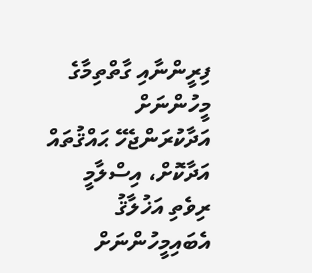ފިރީންނާއި ގާތްތިމާގެ މީހުންނަށް އަދާކުރަންޖެހޭ ޙައްޤުތައް އަދާކޮށް، އިސްލާމީ ރިވެތި އަޚުލާޤު އެބައިމީހުންނަށް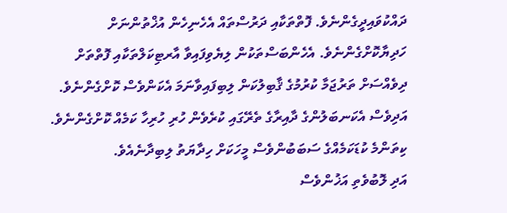ދައްކުވައިދީގެންނެވެ. ފޮތްތަކާއި ދަރުސްތައް އެހެނިހެން އުޚްތުންނަށް ހަދިޔާކޮށްގެންނެވެ. އެހެންބަސްތަކުން ލިޔެވިފައިވާ އާރޓިކަލްތަކާއި ފޮތްތަށް ދިވެއްސަށް ތަރުޖަމާ ކުރުމުގެ ޤާބިލުކަން ލިބިފައިވާނަމަ އެކަންވެސް ކޮށްގެންނެވެ. އަދިވެސް އެކަނބަލުންގެ ދާއިރާގެ ތެރޭގައި ކުރެވެން ހުރި ހުރިހާ ކަމެއް ކޮށްގެންނެވެ. ކިތަންމެ ކުޑަކަމެއްގެ ސަބަބުންވެސް މީހަކަށް ހިދާޔަތު ލިބިދާނެއެވެ.
އަދި ލޮބުވެތި އަޚުންވެސް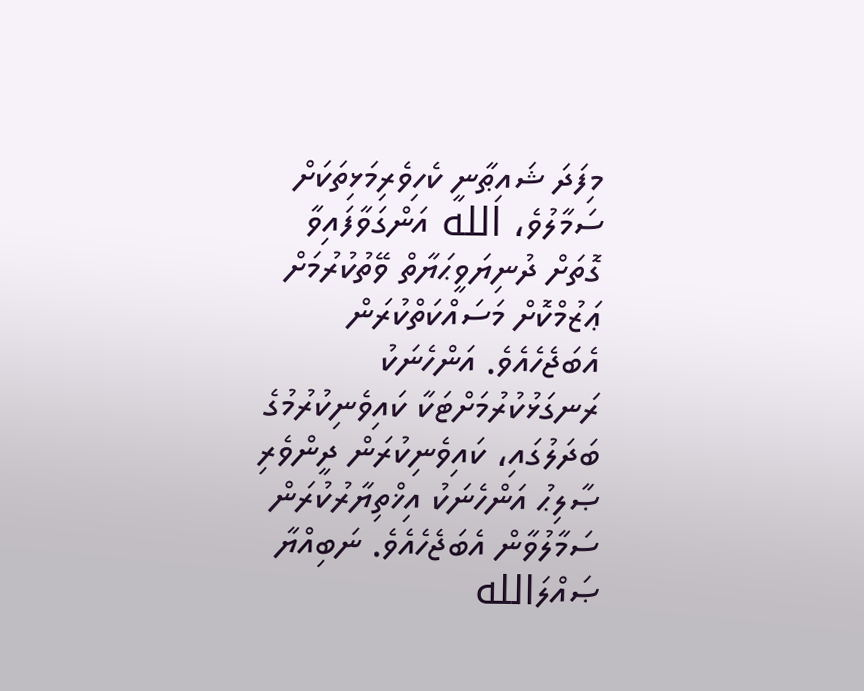މިފަދަ ޝައިޠާނީ ކެހިވެރިމަޅިތަކަށް ސަމާލުވެ، الله އަންގަވާފައިވާ ގޮތަށް ދުނިޔަވީޙަޔާތް ވޭތުކުރުމަށް ޢަޒުމްކޮށް މަސައްކަތްކުރަން އެބަޖެހެއެވެ. އަންހެނަކު ރަނގަޅުކުރުމަށްޓަކާ ކައިވެނިކުރުމުގެ ބަދަލުގައި، ކައިވެނިކުރަން ދީންވެރި ޞާލިޙު އަންހެނަކު އިޚްތިޔާރުކުރަން ސަމާލުވާން އެބަޖެހެއެވެ. ނަބިއްޔާ ޞައްލަالله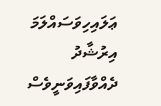ޢަލައިހިވަސައްލަމަ އިރުޝާދު ދެއްވާފައިވަނީވެސް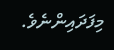މިފަދައިންނެވެ.